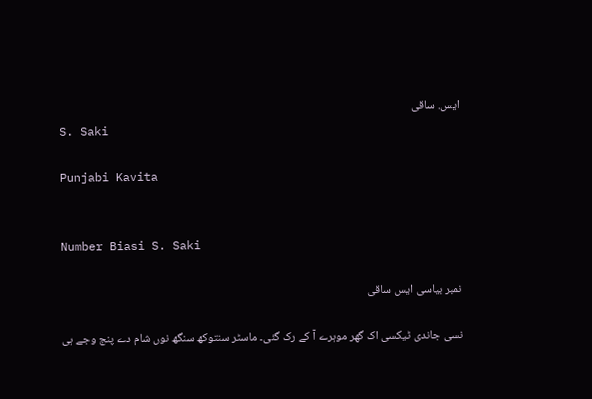ایس. ساقی
S. Saki

Punjabi Kavita


Number Biasi S. Saki

نمبر بیاسی ایس ساقی

نسی جاندی ٹیکسی اک گھر موہرے آ کے رک گئی۔ ماسٹر سنتوکھ سنگھ نوں شام دے پنج وجے ہی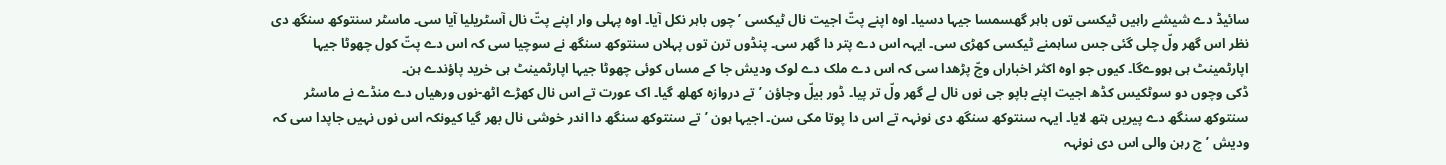سائیڈ دے شیشے راہیں ٹیکسی توں باہر گھسمسا جیہا دسیا۔ اوہ اپنے پتّ اجیت نال ٹیکسی ’چوں باہر نکل آیا۔ اوہ پہلی وار اپنے پتّ نال آسٹریلیا آیا سی۔ ماسٹر سنتوکھ سنگھ دی نظر اس گھر ولّ چلی گئی جس ساہمنے ٹیکسی کھڑی سی۔ ایہہ اس دے پتر دا گھر سی۔ پنڈوں ترن توں پہلاں سنتوکھ سنگھ نے سوچیا سی کہ اس دے پتّ کول چھوٹا جیہا اپارٹمینٹ ہی ہووےگا۔ کیوں جو اوہ اکثر اخباراں وچّ پڑھدا سی کہ اس دے ملک دے لوک ودیش جا کے مساں کوئی چھوٹا جیہا اپارٹمینٹ ہی خرید پاؤندے ہن۔
ڈکی وچوں دو سوٹکیس کڈھ اجیت اپنے باپو جی نوں نال لے گھر ولّ تر پیا۔ ڈور بیلّ وجاؤن ’تے دروازہ کھلھ گیا۔ اک عورت تے اس نال کھڑے اٹھ-نوں ورھیاں دے منڈے نے ماسٹر سنتوکھ سنگھ دے پیریں ہتھ لایا۔ ایہہ سنتوکھ سنگھ دی نونہہ تے اس دا پوتا مکی سن۔ اجیہا ہون ’تے سنتوکھ سنگھ دا اندر خوشی نال بھر گیا کیونکہ اس نوں نہیں جاپدا سی کہ ودیش ’چ رہن والی اس دی نونہہ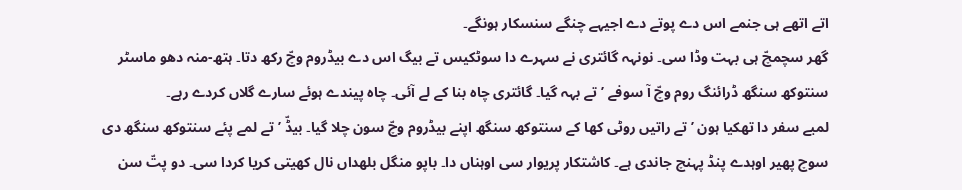اتے اتھے ہی جنمے اس دے پوتے دے اجیہے چنگے سنسکار ہونگے۔
گھر سچمچّ ہی بہت وڈا سی۔ نونہہ گائتری نے سہرے دا سوٹکیس تے بیگ اس دے بیڈروم وچّ رکھ دتا۔ ہتھ-منہ دھو ماسٹر سنتوکھ سنگھ ڈرائنگ روم وچّ آ سوفے ’تے بہہ گیا۔ گائتری چاہ بنا کے لے آئی۔ چاہ پیندے ہوئے سارے گلاں کردے رہے۔
لمبے سفر دا تھکیا ہون ’تے راتیں روٹی کھا کے سنتوکھ سنگھ اپنے بیڈروم وچّ سون چلا گیا۔ بیڈّ ’تے لمے پئے سنتوکھ سنگھ دی سوچ پھیر اوہدے پنڈ پہنچ جاندی ہے۔ کاشتکار پریوار سی اوہناں دا۔ باپو منگل بلھداں نال کھیتی کریا کردا سی۔ دو پتّ سن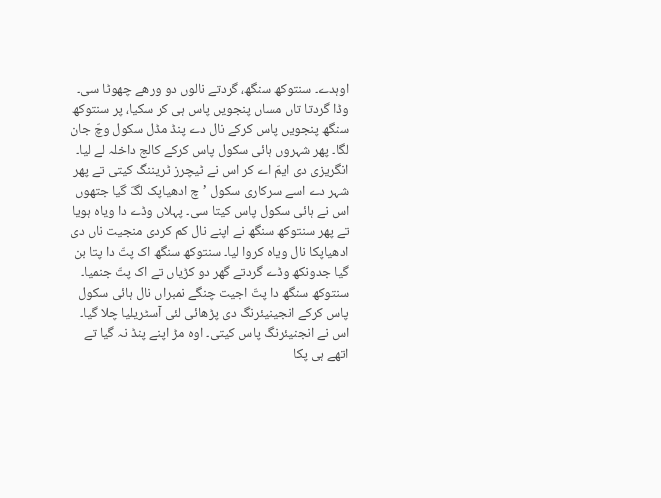اوہدے۔ سنتوکھ سنگھ، گردتے نالوں دو ورھے چھوٹا سی۔ وڈا گردتا تاں مساں پنجویں پاس ہی کر سکیا، پر سنتوکھ سنگھ پنجویں پاس کرکے نال دے پنڈ مڈل سکول وچّ جان لگا۔ پھر شہروں ہائی سکول پاس کرکے کالج داخلہ لے لیا۔ انگریزی دی ایمّ اے کر اس نے ٹیچرز ٹریننگ کیتی تے پھر شہر دے اسے سرکاری سکول ’چ ادھیاپک لگّ گیا جتھوں اس نے ہائی سکول پاس کیتا سی۔ پہلاں وڈے دا ویاہ ہویا تے پھر سنتوکھ سنگھ نے اپنے نال کم کردی منجیت ناں دی ادھیاپکا نال ویاہ کروا لیا۔ سنتوکھ سنگھ اک پتّ دا پتا بن گیا جدونکھ وڈے گردتے گھر دو کڑیاں تے اک پتّ جنمیا۔
سنتوکھ سنگھ دا پتّ اجیت چنگے نمبراں نال ہائی سکول پاس کرکے انجینیئرنگ دی پڑھائی لئی آسٹریلیا چلا گیا۔ اس نے انجنیئرنگ پاس کیتی۔ اوہ مڑ اپنے پنڈ نہ گیا تے اتھے ہی پکا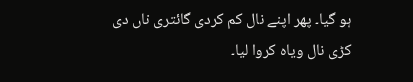ہو گیا۔ پھر اپنے نال کم کردی گائتری ناں دی کڑی نال ویاہ کروا لیا۔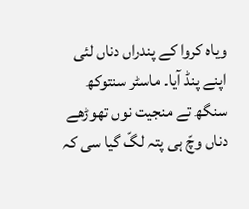ویاہ کروا کے پندراں دناں لئی اپنے پنڈ آیا۔ ماسٹر سنتوکھ سنگھ تے منجیت نوں تھوڑھے دناں وچّ ہی پتہ لگّ گیا سی کہ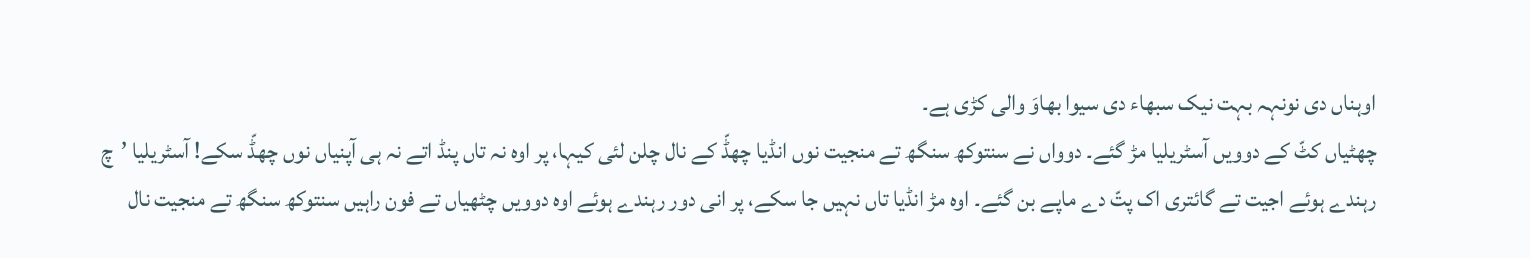اوہناں دی نونہہ بہت نیک سبھاء دی سیوا بھاوَ والی کڑی ہے۔
چھٹیاں کٹّ کے دوویں آسٹریلیا مڑ گئے۔ دوواں نے سنتوکھ سنگھ تے منجیت نوں انڈیا چھڈّ کے نال چلن لئی کیہا، پر اوہ نہ تاں پنڈ اتے نہ ہی آپنیاں نوں چھڈّ سکے! آسٹریلیا ’چ رہندے ہوئے اجیت تے گائتری اک پتّ دے ماپے بن گئے۔ اوہ مڑ انڈیا تاں نہیں جا سکے، پر انی دور رہندے ہوئے اوہ دوویں چٹھیاں تے فون راہیں سنتوکھ سنگھ تے منجیت نال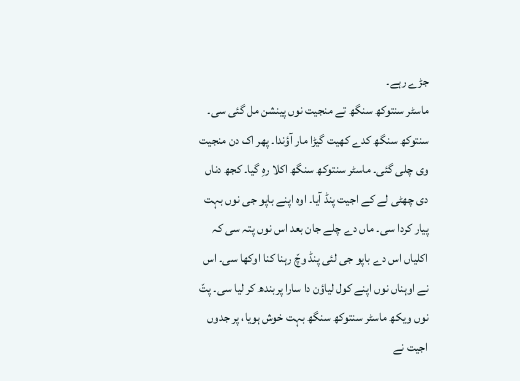جڑے رہے۔
ماسٹر سنتوکھ سنگھ تے منجیت نوں پینشن مل گئی سی۔ سنتوکھ سنگھ کدے کھیت گیڑا مار آؤندا۔ پھر اک دن منجیت وی چلی گئی۔ ماسٹر سنتوکھ سنگھ اکلا رہِ گیا۔ کجھ دناں دی چھٹی لے کے اجیت پنڈ آیا۔ اوہ اپنے باپو جی نوں بہت پیار کردا سی۔ ماں دے چلے جان بعد اس نوں پتہ سی کہ اکلیاں اس دے باپو جی لئی پنڈ وچّ رہنا کنا اوکھا سی۔ اس نے اوہناں نوں اپنے کول لیاؤن دا سارا پربندھ کر لیا سی۔ پتّ نوں ویکھ ماسٹر سنتوکھ سنگھ بہت خوش ہویا، پر جدوں اجیت نے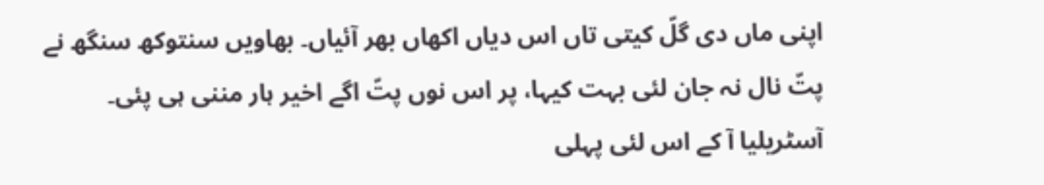اپنی ماں دی گلّ کیتی تاں اس دیاں اکھاں بھر آئیاں۔ بھاویں سنتوکھ سنگھ نے پتّ نال نہ جان لئی بہت کیہا، پر اس نوں پتّ اگے اخیر ہار مننی ہی پئی۔
آسٹریلیا آ کے اس لئی پہلی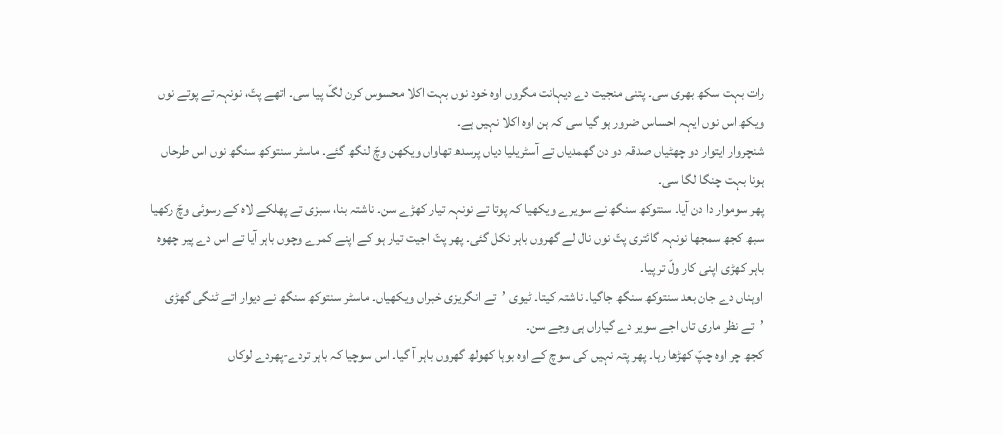رات بہت سکھ بھری سی۔ پتنی منجیت دے دیہانت مگروں اوہ خود نوں بہت اکلا محسوس کرن لگّ پیا سی۔ اتھے پتّ، نونہہ تے پوتے نوں ویکھ اس نوں ایہہ احساس ضرور ہو گیا سی کہ ہن اوہ اکلا نہیں ہے۔
شنچروار ایتوار دو چھٹیاں صدقہ دو دن گھمدیاں تے آسٹریلیا دیاں پرسدھ تھاواں ویکھن وچّ لنگھ گئے۔ ماسٹر سنتوکھ سنگھ نوں اس طرحاں ہونا بہت چنگا لگا سی۔
پھر سوموار دا دن آیا۔ سنتوکھ سنگھ نے سویرے ویکھیا کہ پوتا تے نونہہ تیار کھڑے سن۔ ناشتہ بنا، سبزی تے پھلکے لاہ کے رسوئی وچّ رکھیا سبھ کجھ سمجھا نونہہ گائتری پتّ نوں نال لے گھروں باہر نکل گئی۔ پھر پتّ اجیت تیار ہو کے اپنے کمرے وچوں باہر آیا تے اس دے پیر چھوہ باہر کھڑی اپنی کار ولّ تر پیا۔
اوہناں دے جان بعد سنتوکھ سنگھ جاگیا۔ ناشتہ کیتا۔ ٹیوی ’تے انگریزی خبراں ویکھیاں۔ ماسٹر سنتوکھ سنگھ نے دیوار اتے ٹنگی گھڑی ’تے نظر ماری تاں اجے سویر دے گیاراں ہی وجے سن۔
کجھ چر اوہ چپّ کھڑھا رہا۔ پھر پتہ نہیں کی سوچ کے اوہ بوہا کھولھ گھروں باہر آ گیا۔ اس سوچیا کہ باہر تردے-پھردے لوکاں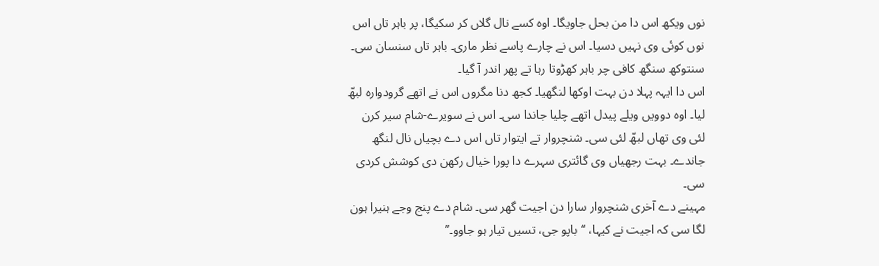نوں ویکھ اس دا من بحل جاویگا۔ اوہ کسے نال گلاں کر سکیگا، پر باہر تاں اس نوں کوئی وی نہیں دسیا۔ اس نے چارے پاسے نظر ماری۔ باہر تاں سنسان سی۔ سنتوکھ سنگھ کافی چر باہر کھڑوتا رہا تے پھر اندر آ گیا۔
اس دا ایہہ پہلا دن بہت اوکھا لنگھیا۔ کجھ دنا مگروں اس نے اتھے گرودوارہ لبھّ لیا۔ اوہ دوویں ویلے پیدل اتھے چلیا جاندا سی۔ اس نے سویرے-شام سیر کرن لئی وی تھاں لبھّ لئی سی۔ شنچروار تے ایتوار تاں اس دے بچیاں نال لنگھ جاندے۔ بہت رجھیاں وی گائتری سہرے دا پورا خیال رکھن دی کوشش کردی سی۔
مہینے دے آخری شنچروار سارا دن اجیت گھر سی۔ شام دے پنج وجے ہنیرا ہون لگا سی کہ اجیت نے کیہا، ‘‘باپو جی، تسیں تیار ہو جاوو۔’’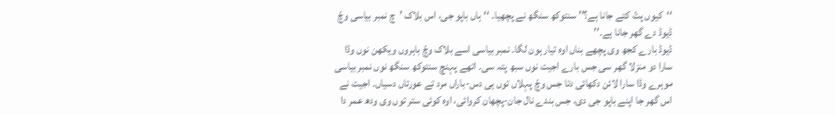‘‘کیوں پتّ کتے جانا ہے؟’’ سنتوکھ سنگھ نے پچھیا۔ ‘‘ہاں باپو جی، اس بلاک ’چ نمبر بیاسی وچّ ڈیوڈ دے گھر جانا ہے۔’’
ڈیوڈ بارے کجھ وی پچھے بناں اوہ تیار ہون لگا۔ نمبر بیاسی اسے بلاک وچّ باہروں ویکھن نوں وڈا سارا دو منزلا گھر سی جس بارے اجیت نوں سبھ پتہ سی۔ اتھے پہنچ سنتوکھ سنگھ نوں نمبر بیاسی موہرے وڈا سارا لائن دکھائی دتا جس وچّ پہلاں توں ہی دس-باراں مرد تے عورتاں دسیاں۔ اجیت نے اس گھر جا اپنے باپو جی دی، جس بندے نال جان-پچھان کروائی، اوہ کوئی ستر توں وی ودھ عمر دا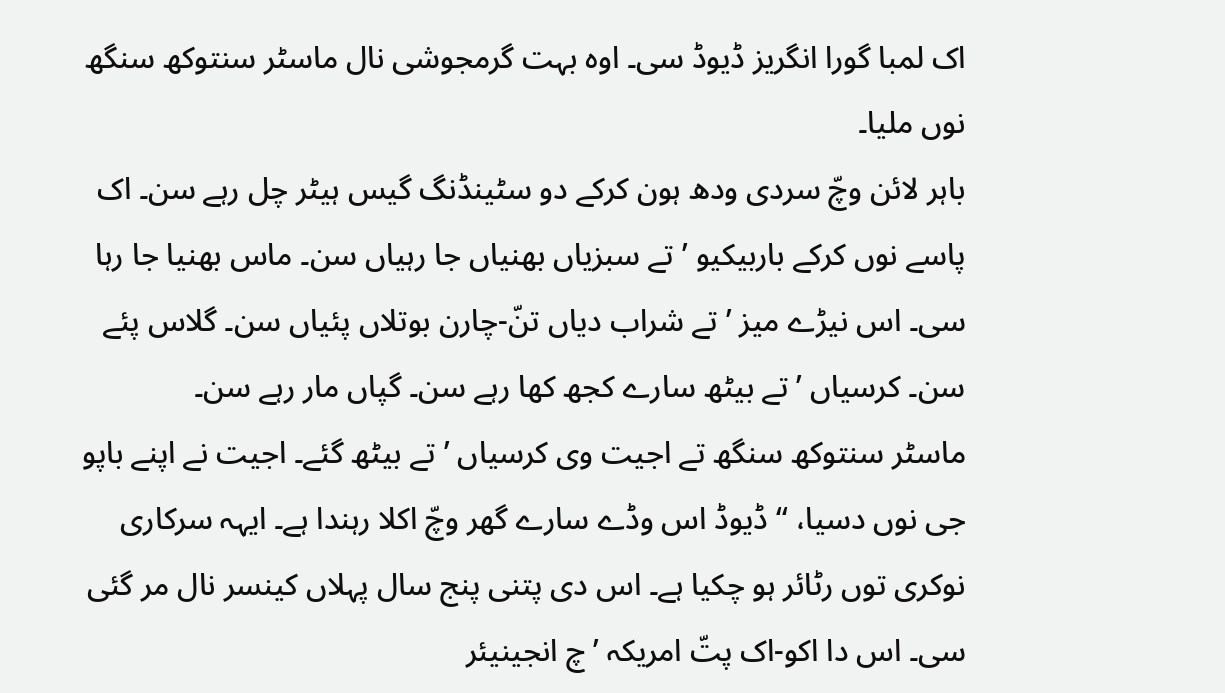اک لمبا گورا انگریز ڈیوڈ سی۔ اوہ بہت گرمجوشی نال ماسٹر سنتوکھ سنگھ نوں ملیا۔
باہر لائن وچّ سردی ودھ ہون کرکے دو سٹینڈنگ گیس ہیٹر چل رہے سن۔ اک پاسے نوں کرکے باربیکیو ’تے سبزیاں بھنیاں جا رہیاں سن۔ ماس بھنیا جا رہا سی۔ اس نیڑے میز ’تے شراب دیاں تنّ-چارن بوتلاں پئیاں سن۔ گلاس پئے سن۔ کرسیاں ’تے بیٹھ سارے کجھ کھا رہے سن۔ گپاں مار رہے سن۔
ماسٹر سنتوکھ سنگھ تے اجیت وی کرسیاں ’تے بیٹھ گئے۔ اجیت نے اپنے باپو جی نوں دسیا، ‘‘ڈیوڈ اس وڈے سارے گھر وچّ اکلا رہندا ہے۔ ایہہ سرکاری نوکری توں رٹائر ہو چکیا ہے۔ اس دی پتنی پنج سال پہلاں کینسر نال مر گئی سی۔ اس دا اکو-اک پتّ امریکہ ’چ انجینیئر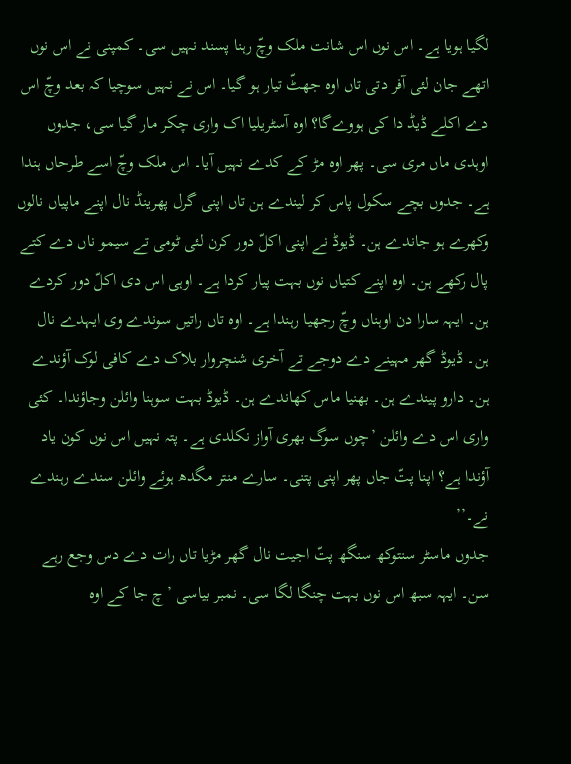لگیا ہویا ہے۔ اس نوں اس شانت ملک وچّ رہنا پسند نہیں سی۔ کمپنی نے اس نوں اتھے جان لئی آفر دتی تاں اوہ جھٹّ تیار ہو گیا۔ اس نے نہیں سوچیا کہ بعد وچّ اس دے اکلے ڈیڈ دا کی ہووےگا؟ اوہ آسٹریلیا اک واری چکر مار گیا سی، جدوں اوہدی ماں مری سی۔ پھر اوہ مڑ کے کدے نہیں آیا۔ اس ملک وچّ اسے طرحاں ہندا ہے۔ جدوں بچے سکول پاس کر لیندے ہن تاں اپنی گرل پھرینڈ نال اپنے ماپیاں نالوں وکھرے ہو جاندے ہن۔ ڈیوڈ نے اپنی اکلّ دور کرن لئی ٹومی تے سیمو ناں دے کتے پال رکھے ہن۔ اوہ اپنے کتیاں نوں بہت پیار کردا ہے۔ اوہی اس دی اکلّ دور کردے ہن۔ ایہہ سارا دن اوہناں وچّ رجھیا رہندا ہے۔ اوہ تاں راتیں سوندے وی ایہدے نال ہن۔ ڈیوڈ گھر مہینے دے دوجے تے آخری شنچروار بلاک دے کافی لوک آؤندے ہن۔ دارو پیندے ہن۔ بھنیا ماس کھاندے ہن۔ ڈیوڈ بہت سوہنا وائلن وجاؤندا۔ کئی واری اس دے وائلن ’چوں سوگ بھری آواز نکلدی ہے۔ پتہ نہیں اس نوں کون یاد آؤندا ہے؟ اپنا پتّ جاں پھر اپنی پتنی۔ سارے منتر مگدھ ہوئے وائلن سندے رہندے نے۔’’
جدوں ماسٹر سنتوکھ سنگھ پتّ اجیت نال گھر مڑیا تاں رات دے دس وجع رہے سن۔ ایہہ سبھ اس نوں بہت چنگا لگا سی۔ نمبر بیاسی ’چ جا کے اوہ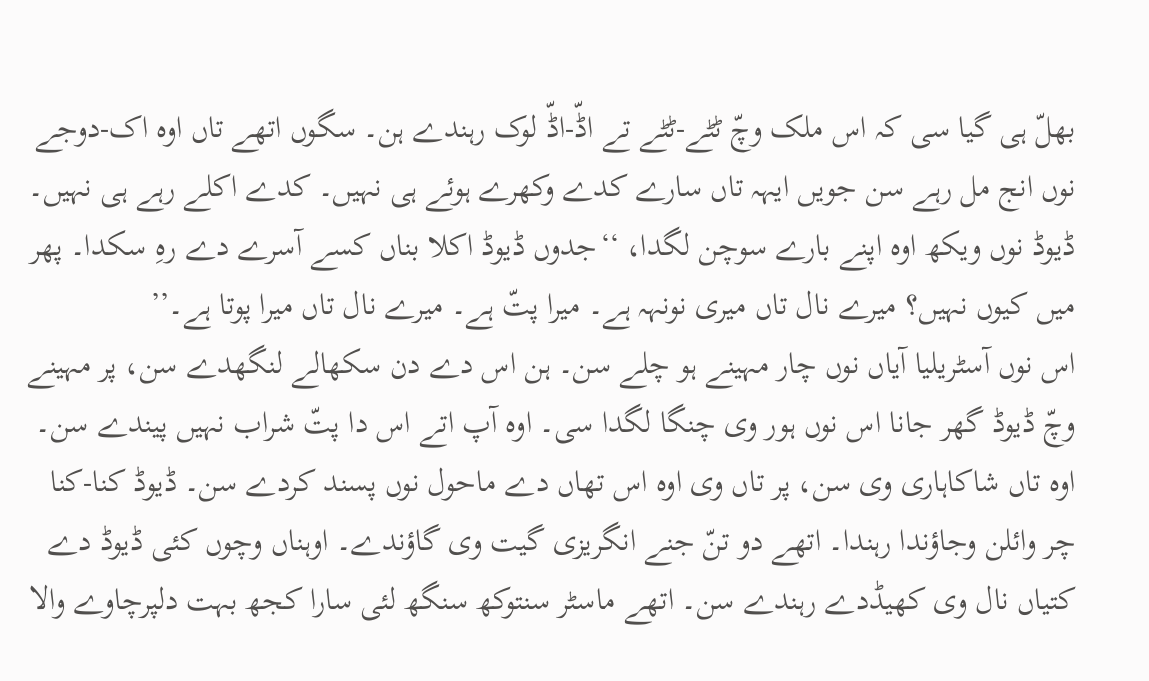بھلّ ہی گیا سی کہ اس ملک وچّ ٹٹے-ٹٹے تے اڈّ-اڈّ لوک رہندے ہن۔ سگوں اتھے تاں اوہ اک-دوجے نوں انج مل رہے سن جویں ایہہ تاں سارے کدے وکھرے ہوئے ہی نہیں۔ کدے اکلے رہے ہی نہیں۔ ڈیوڈ نوں ویکھ اوہ اپنے بارے سوچن لگدا، ‘‘جدوں ڈیوڈ اکلا بناں کسے آسرے دے رہِ سکدا۔ پھر میں کیوں نہیں؟ میرے نال تاں میری نونہہ ہے۔ میرا پتّ ہے۔ میرے نال تاں میرا پوتا ہے۔’’
اس نوں آسٹریلیا آیاں نوں چار مہینے ہو چلے سن۔ ہن اس دے دن سکھالے لنگھدے سن، پر مہینے وچّ ڈیوڈ گھر جانا اس نوں ہور وی چنگا لگدا سی۔ اوہ آپ اتے اس دا پتّ شراب نہیں پیندے سن۔ اوہ تاں شاکاہاری وی سن، پر تاں وی اوہ اس تھاں دے ماحول نوں پسند کردے سن۔ ڈیوڈ کنا-کنا چر وائلن وجاؤندا رہندا۔ اتھے دو تنّ جنے انگریزی گیت وی گاؤندے۔ اوہناں وچوں کئی ڈیوڈ دے کتیاں نال وی کھیڈدے رہندے سن۔ اتھے ماسٹر سنتوکھ سنگھ لئی سارا کجھ بہت دلپرچاوے والا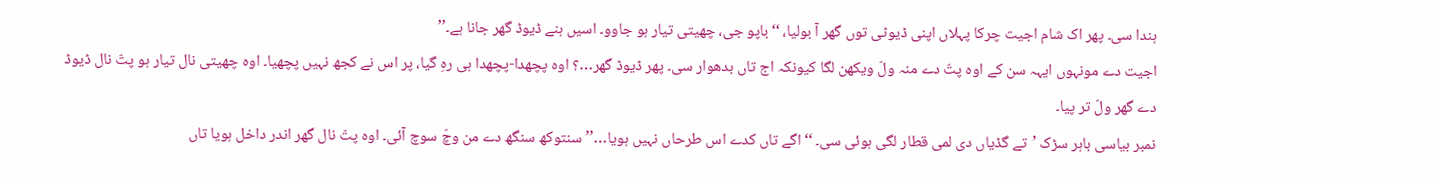ہندا سی۔ پھر اک شام اجیت چرکا پہلاں اپنی ڈیوٹی توں گھر آ بولیا، ‘‘باپو جی، چھیتی تیار ہو جاوو۔ اسیں ہنے ڈیوڈ گھر جانا ہے۔’’
اجیت دے مونہوں ایہہ سن کے اوہ پتّ دے منہ ولّ ویکھن لگا کیونکہ اج تاں بدھوار سی۔ پھر ڈیوڈ گھر…؟ اوہ پچھدا-پچھدا ہی رہِ گیا، پر اس نے کجھ نہیں پچھیا۔ اوہ چھیتی نال تیار ہو پتّ نال ڈیوڈ دے گھر ولّ تر پیا۔
نمبر بیاسی باہر سڑک ’تے گڈیاں دی لمی قطار لگی ہوئی سی۔ ‘‘اگے تاں کدے اس طرحاں نہیں ہویا…’’ سنتوکھ سنگھ دے من وچّ سوچ آئی۔ اوہ پتّ نال گھر اندر داخل ہویا تاں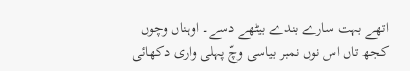اتھے بہت سارے بندے بیٹھے دسے۔ اوہناں وچوں کجھ تاں اس نوں نمبر بیاسی وچّ پہلی واری دکھائی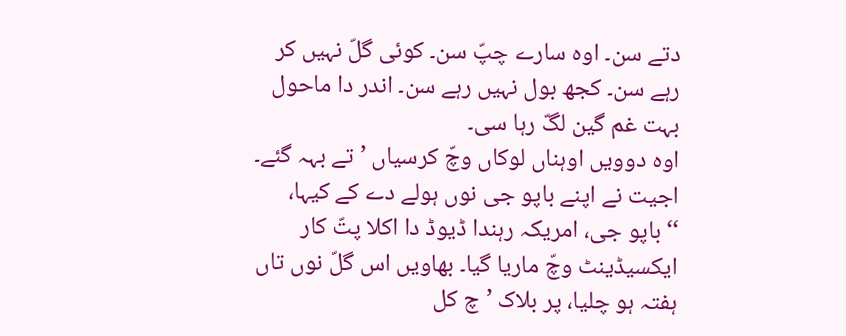دتے سن۔ اوہ سارے چپّ سن۔ کوئی گلّ نہیں کر رہے سن۔ کجھ بول نہیں رہے سن۔ اندر دا ماحول بہت غم گین لگّ رہا سی۔
اوہ دوویں اوہناں لوکاں وچّ کرسیاں ’تے بہہ گئے۔ اجیت نے اپنے باپو جی نوں ہولے دے کے کیہا، ‘‘باپو جی، امریکہ رہندا ڈیوڈ دا اکلا پتّ کار ایکسیڈینٹ وچّ ماریا گیا۔ بھاویں اس گلّ نوں تاں ہفتہ ہو چلیا، پر بلاک ’چ کل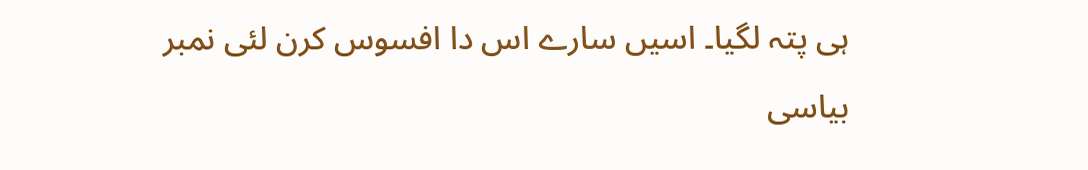ہی پتہ لگیا۔ اسیں سارے اس دا افسوس کرن لئی نمبر بیاسی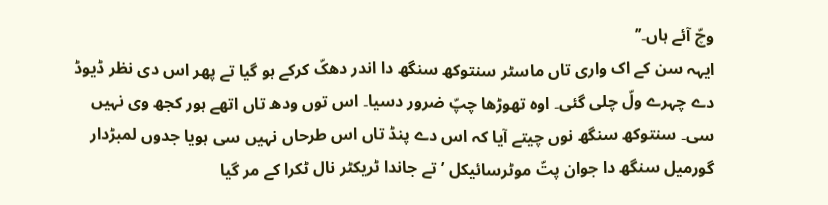وچّ آئے ہاں۔’’
ایہہ سن کے اک واری تاں ماسٹر سنتوکھ سنگھ دا اندر دھکّ کرکے ہو گیا تے پھر اس دی نظر ڈیوڈ دے چہرے ولّ چلی گئی۔ اوہ تھوڑھا چپّ ضرور دسیا۔ اس توں ودھ تاں اتھے ہور کجھ وی نہیں سی۔ سنتوکھ سنگھ نوں چیتے آیا کہ اس دے پنڈ تاں اس طرحاں نہیں سی ہویا جدوں لمبڑدار گورمیل سنگھ دا جوان پتّ موٹرسائیکل ’تے جاندا ٹریکٹر نال ٹکرا کے مر گیا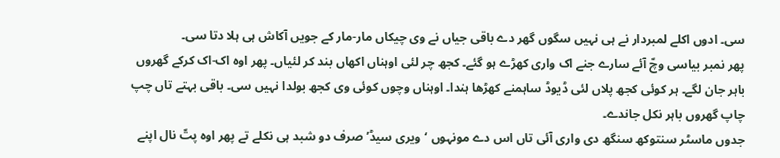سی۔ ادوں اکلے لمبردار نے ہی نہیں سگوں گھر دے باقی جیاں نے وی چیکاں مار-مار کے جویں آکاش ہی ہلا دتا سی۔
پھر نمبر بیاسی وچّ آئے سارے جنے اک واری کھڑے ہو گئے۔ کجھ چر لئی اوہناں اکھاں بند کر لئیاں۔ پھر اوہ اک-اک کرکے گھروں باہر جان لگے۔ ہر کوئی کجھ پلاں لئی ڈیوڈ ساہمنے کھڑھا ہندا۔ اوہناں وچوں کوئی وی کجھ بولدا نہیں سی۔ باقی بہتے تاں چپ چاپ گھروں باہر نکل جاندے۔
جدوں ماسٹر سنتوکھ سنگھ دی واری آئی تاں اس دے مونہوں ‘ویری سیڈ’ صرف دو شبد ہی نکلے تے پھر اوہ پتّ نال اپنے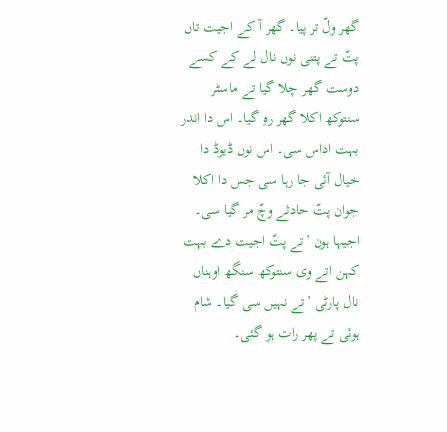گھر ولّ تر پیا۔ گھر آ کے اجیت تاں پتّ تے پتنی نوں نال لے کے کسے دوست گھر چلا گیا تے ماسٹر سنتوکھ اکلا گھر رہِ گیا۔ اس دا اندر بہت اداس سی۔ اس نوں ڈیوڈ دا خیال آئی جا رہا سی جس دا اکلا جوان پتّ حادثے وچّ مر گیا سی۔ اجیہا ہون ’تے پتّ اجیت دے بہت کہن اتے وی سنتوکھ سنگھ اوہناں نال پارٹی ’تے نہیں سی گیا۔ شام ہوئی تے پھر رات ہو گئی۔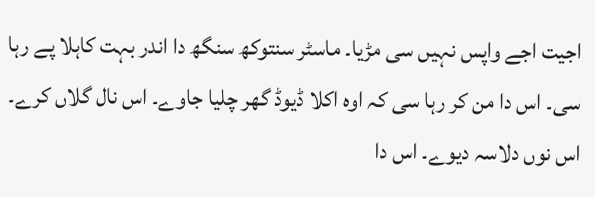اجیت اجے واپس نہیں سی مڑیا۔ ماسٹر سنتوکھ سنگھ دا اندر بہت کاہلا پے رہا سی۔ اس دا من کر رہا سی کہ اوہ اکلا ڈیوڈ گھر چلیا جاوے۔ اس نال گلاں کرے۔ اس نوں دلاسہ دیوے۔ اس دا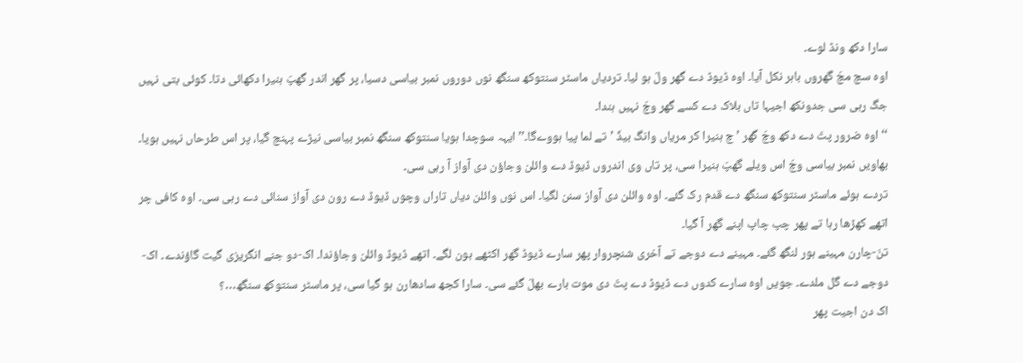سارا دکھ ونڈ لوے۔
اوہ سچ مچّ گھروں باہر نکل آیا۔ اوہ ڈیوڈ دے گھر ولّ ہو لیا۔ تردیاں ماسٹر سنتوکھ سنگھ نوں دوروں نمبر بیاسی دسیا، پر گھر اندر گھپّ ہنیرا دکھائی دتا۔ کوئی بتی نہیں جگ رہی سی جدونکھ اجیہا تاں بلاک دے کسے گھر وچّ نہیں ہندا۔
‘‘اوہ ضرور پتّ دے دکھ وچّ گھر ’چ ہنیرا کر مریاں وانگ بیڈّ ’تے لما پیا ہووےگا۔’’ ایہہ سوچدا ہویا سنتوکھ سنگھ نمبر بیاسی نیڑے پہنچ گیا، پر اس طرحاں نہیں ہویا۔ بھاویں نمبر بیاسی وچّ اس ویلے گھپّ ہنیرا سی، پر تاں وی اندروں ڈیوڈ دے وائلن وجاؤن دی آواز آ رہی سی۔
تردے ہوئے ماسٹر سنتوکھ سنگھ دے قدم رک گئے۔ اوہ وائلن دی آواز سنن لگیا۔ اس نوں وائلن دیاں تاراں وچوں ڈیوڈ دے رون دی آواز سنائی دے رہی سی۔ اوہ کافی چر اتھے کھڑھا رہا تے پھر چپ چاپ اپنے گھر آ گیا۔
تنّ-چارن مہینے ہور لنگھ گئے۔ مہینے دے دوجے تے آخری شنچروار پھر سارے ڈیوڈ گھر اکٹھے ہون لگے۔ اتھے ڈیوڈ وائلن وجاؤندا۔ اک-دو جنے انگریزی گیت گاؤندے۔ اک-دوجے دے گل ملدے۔ جویں اوہ سارے کدوں دے ڈیوڈ دے پتّ دی موت بارے بھلّ گئے سی۔ سارا کجھ سادھارن ہو گیا سی، پر ماسٹر سنتوکھ سنگھ…؟
اک دن اجیت پھر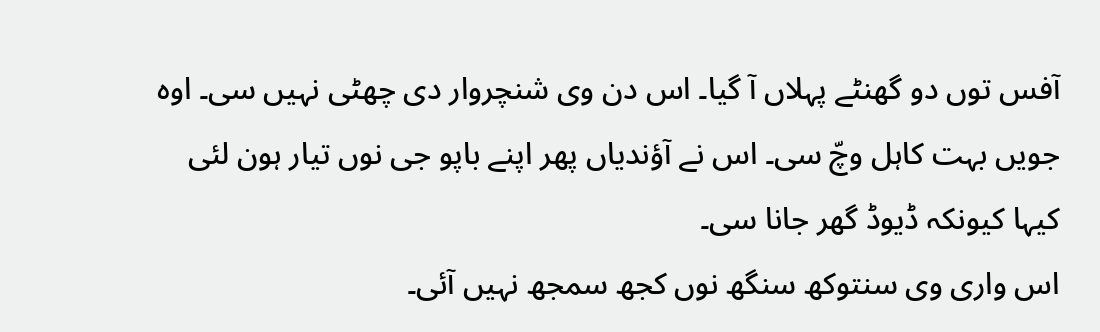آفس توں دو گھنٹے پہلاں آ گیا۔ اس دن وی شنچروار دی چھٹی نہیں سی۔ اوہ جویں بہت کاہل وچّ سی۔ اس نے آؤندیاں پھر اپنے باپو جی نوں تیار ہون لئی کیہا کیونکہ ڈیوڈ گھر جانا سی۔
اس واری وی سنتوکھ سنگھ نوں کجھ سمجھ نہیں آئی۔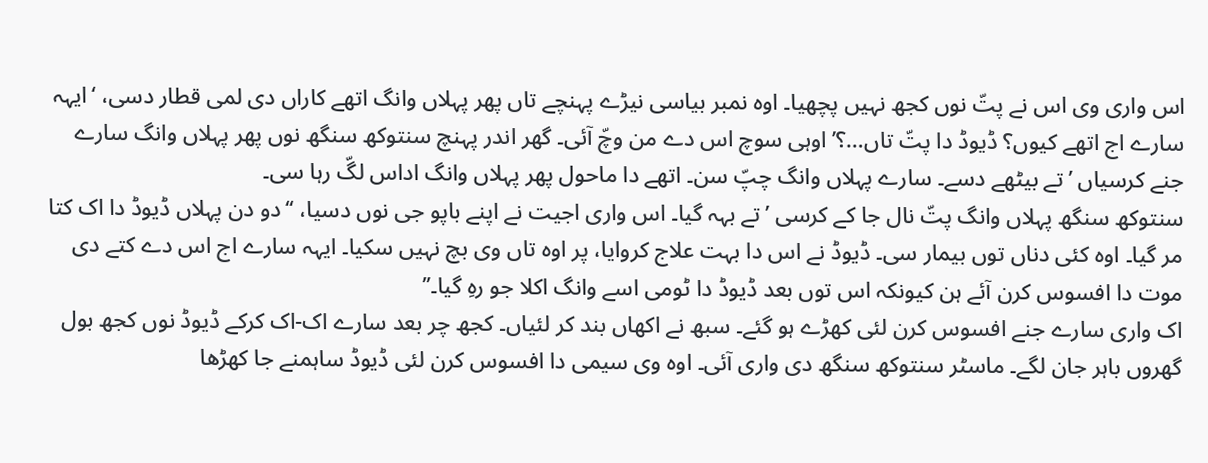اس واری وی اس نے پتّ نوں کجھ نہیں پچھیا۔ اوہ نمبر بیاسی نیڑے پہنچے تاں پھر پہلاں وانگ اتھے کاراں دی لمی قطار دسی، ‘ایہہ سارے اج اتھے کیوں؟ ڈیوڈ دا پتّ تاں…؟’ اوہی سوچ اس دے من وچّ آئی۔ گھر اندر پہنچ سنتوکھ سنگھ نوں پھر پہلاں وانگ سارے جنے کرسیاں ’تے بیٹھے دسے۔ سارے پہلاں وانگ چپّ سن۔ اتھے دا ماحول پھر پہلاں وانگ اداس لگّ رہا سی۔
سنتوکھ سنگھ پہلاں وانگ پتّ نال جا کے کرسی ’تے بہہ گیا۔ اس واری اجیت نے اپنے باپو جی نوں دسیا، ‘‘دو دن پہلاں ڈیوڈ دا اک کتا مر گیا۔ اوہ کئی دناں توں بیمار سی۔ ڈیوڈ نے اس دا بہت علاج کروایا، پر اوہ تاں وی بچ نہیں سکیا۔ ایہہ سارے اج اس دے کتے دی موت دا افسوس کرن آئے ہن کیونکہ اس توں بعد ڈیوڈ دا ٹومی اسے وانگ اکلا جو رہِ گیا۔’’
اک واری سارے جنے افسوس کرن لئی کھڑے ہو گئے۔ سبھ نے اکھاں بند کر لئیاں۔ کجھ چر بعد سارے اک-اک کرکے ڈیوڈ نوں کجھ بول گھروں باہر جان لگے۔ ماسٹر سنتوکھ سنگھ دی واری آئی۔ اوہ وی سیمی دا افسوس کرن لئی ڈیوڈ ساہمنے جا کھڑھا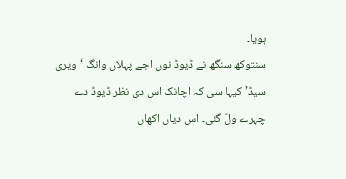ہویا۔
سنتوکھ سنگھ نے ڈیوڈ نوں اجے پہلاں وانگ ‘ویری سیڈ’ کیہا سی کہ اچانک اس دی نظر ڈیوڈ دے چہرے ولّ گئی۔ اس دیاں اکھاں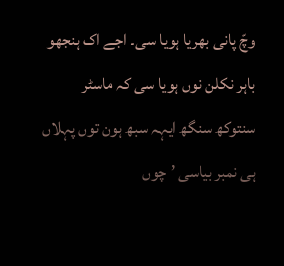وچّ پانی بھریا ہویا سی۔ اجے اک ہنجھو باہر نکلن نوں ہویا سی کہ ماسٹر سنتوکھ سنگھ ایہہ سبھ ہون توں پہلاں ہی نمبر بیاسی ’چوں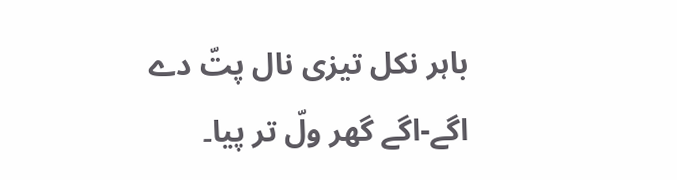باہر نکل تیزی نال پتّ دے اگے-اگے گھر ولّ تر پیا۔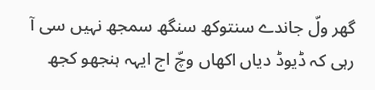گھر ولّ جاندے سنتوکھ سنگھ سمجھ نہیں سی آ رہی کہ ڈیوڈ دیاں اکھاں وچّ اج ایہہ ہنجھو کجھ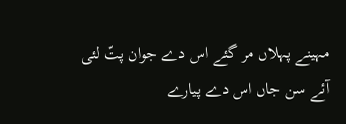مہینے پہلاں مر گئے اس دے جوان پتّ لئی آئے سن جاں اس دے پیارے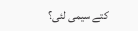کتے سیمی لئی؟